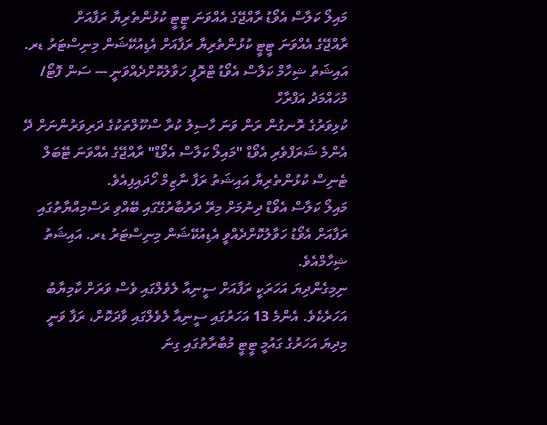މައިލޯ ކަލާސް އެވޯޑު ރާއްޖޭގެ އެއްވަނަ ޓީޓީ ކުޅުންތެރިޔާ ރަފާއަށް
ރާއްޖޭގެ އެއްވަނަ ޓީޓީ ކުޅުންތެރިޔާ ރަފާއަށް އެޑިއުކޭޝަން މިނިސްޓަރު ޑރ. އައިޝަތު ޝިހާމް ކަލާސް އެވޯޑު ޓްރޮފީ ހަވާލުކޮށްދެއްވަނީ --- ސަން ފޮޓޯ/ މުހައްމަދު އަފްރާހް
ކުޅިވަރުގެ ރޮނގުން ރަން ވަނަ ހާސިލު ކުރާ ސްކޫލްތަކުގެ ދަރިވަރުންނަށް ދޭ އެންމެ ޝަރަފްވެރި އެވޯޑް "މައިލޯ ކަލާސް އެވޯޑް" ރާއްޖޭގެ އެއްވަނަ ޓޭބަލް ޓެނިސް ކުޅުންތެރިޔާ އައިޝަތު ރަފާ ނާޒިމް ހޯދައިފިއެވެ.
މައިލޯ ކަލާސް އެވޯޑް ދިނުމަށް މިރޭ ދަރުބާރުގޭގައި ބޭއްވި ރަސްމިއްޔާތުގައި ރަފާއަށް އެވޯޑު ހަވާލުކޮށްދެއްވީ އެޑިއުކޭޝަން މިނިސްޓަރު ޑރ. އައިޝަތު ޝިހާމްއެވެ.
ނިމިގެންދިޔަ އަހަރަކީ ރަފާއަށް ސީނިއާ ލެވެލްގައި ވެސް ވަރަށް ކާމިޔާބު އަހަރެކެވެ. އެންމެ 13 އަހަރުގައި ސީނިއާ ލެވެލްގައި ވާދަކޮށް، ރަފާ ވަނީ މިދިޔަ އަހަރުގެ ގައުމީ ޓީޓީ މުބާރާތުގައި ގިނަ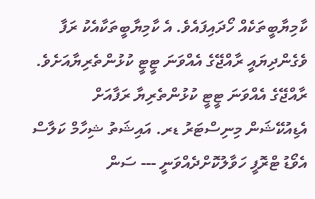ކާމިޔާބީތަކެއް ހޯދައިފައެވެ. އެ ކާމިޔާބީތަކާއެކު ރަފާ ވެގެންދިޔައީ ރާއްޖޭގެ އެއްވަނަ ޓީޓީ ކުޅުންތެރިޔާއަށެވެ.
ރާއްޖޭގެ އެއްވަނަ ޓީޓީ ކުޅުންތެރިޔާ ރަފާއަށް އެޑިއުކޭޝަން މިނިސްޓަރު ޑރ. އައިޝަތު ޝިހާމް ކަލާސް އެވޯޑު ޓްރޮފީ ހަވާލުކޮށްދެއްވަނީ --- ސަން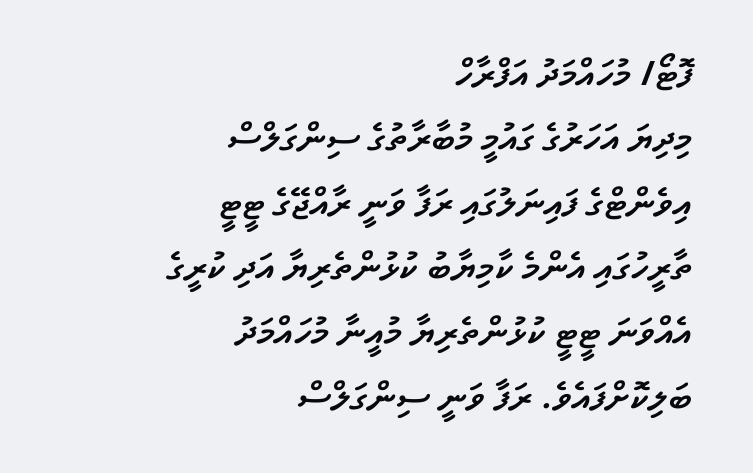ފޮޓޯ/ މުހައްމަދު އަފްރާހް
މިދިޔަ އަހަރުގެ ގައުމީ މުބާރާތުގެ ސިންގަލްސް އިވެންޓްގެ ފައިނަލުގައި ރަފާ ވަނީ ރާއްޖޭގެ ޓީޓީ ތާރީހުގައި އެންމެ ކާމިޔާބު ކުޅުންތެރިޔާ އަދި ކުރީގެ އެއްވަނަ ޓީޓީ ކުޅުންތެރިޔާ މުއީނާ މުހައްމަދު ބަލިކޮށްފައެވެ. ރަފާ ވަނީ ސިންގަލްސް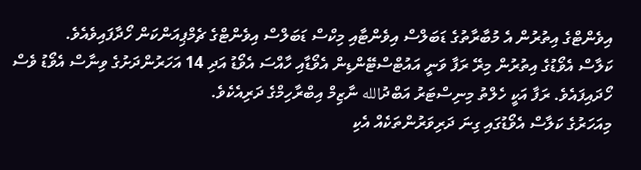އިވެންޓްގެ އިތުރުން އެ މުބާރާތުގެ ޑަބަލްސް އިވެންޓާއި މިކްސް ޑަބަލްސް އިވެންޓްގެ ޗެމްޕިއަންކަން ހޯދާފައިވެއެވެ.
ކަލާސް އެވޯޑުގެ އިތުރުން މިރޭ ރަފާ ވަނީ އައުޓްސްޓޭންޑިން އެވޯޑާއި ހާއްސަ އެވޯޑު އަދި 14 އަހަރުންދަށުގެ ވިނާސް އެވޯޑު ވެސް ހޯދައިފައެވެ. ރަފާ އަކީ ހެލްތު މިނިސްޓަރު އަބްދުالله ނާޒިމް އިބްރާހިމްގެ ދަރިއެކެވެ.
މިއަހަރުގެ ކަލާސް އެވޯޑުގައި ގިނަ ދަރިވަރުންތަކެއް އެކި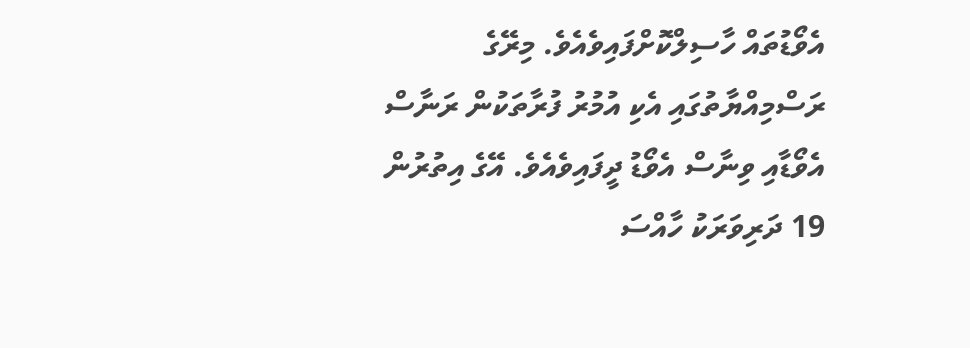އެވޯޑުތައް ހާސިލްކޮށްފައިވެއެވެ. މިރޭގެ ރަސްމިއްޔާތުގައި އެކި އުމުރު ފުރާތަކުން ރަނާސް އެވޯޑާއި ވިނާސް އެވޯޑު ދީފައިވެއެވެ. އޭގެ އިތުރުން 19 ދަރިވަރަކު ހާއްސަ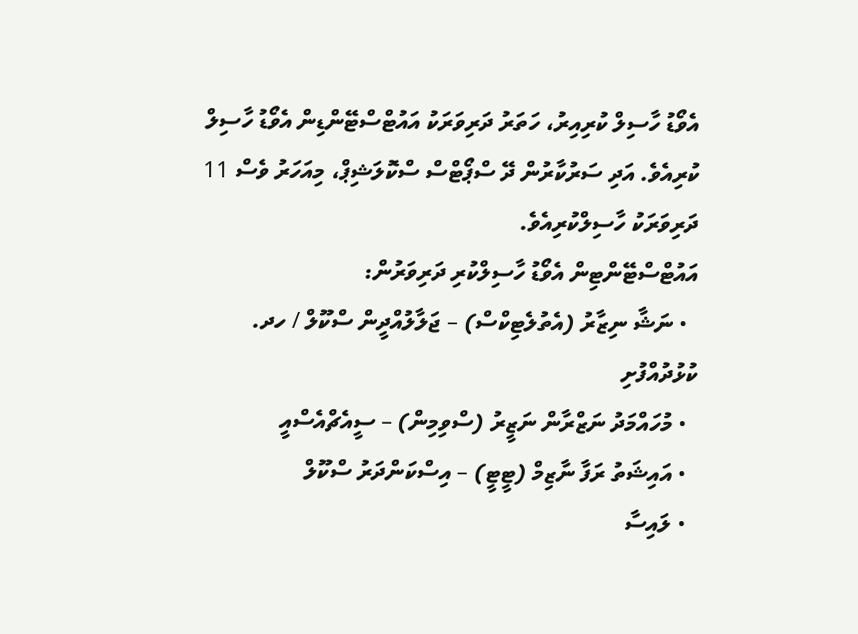އެވޯޑު ހާސިލް ކުރިއިރު، ހަތަރު ދަރިވަރަކު އައުޓްސްޓޭންޑިން އެވޯޑު ހާސިލް ކުރިއެވެ. އަދި ސަރުކާރުން ދޭ ސްޕޯޓްސް ސްކޮލަޝިޕް، މިއަހަރު ވެސް 11 ދަރިވަރަކު ހާސިލްކުރިއެވެ.
އައުޓްސްޓޭންޓިން އެވޯޑު ހާސިލްކުރި ދަރިވަރުން:
  • ނަޝާ ނިޒާރު (އެތުލެޓިކްސް) – ޖަލާލުއްދީން ސްކޫލް / ހދ. ކުޅުދުއްފުށި
  • މުހައްމަދު ނަޒްރާން ނަޒީރު (ސްވިމިން) – ސީއެޗްއެސްއީ
  • އައިޝަތު ރަފާ ނާޒިމް (ޓީޓީ) – އިސްކަންދަރު ސްކޫލް
  • ލައިސާ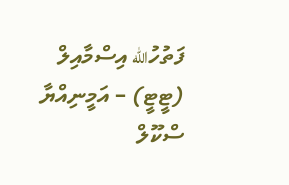ފަތުހުالله އިސްމާއިލް (ޓީޓީ) – އަމީނިއްޔާ ސްކޫލް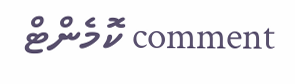comment ކޮމެންޓް